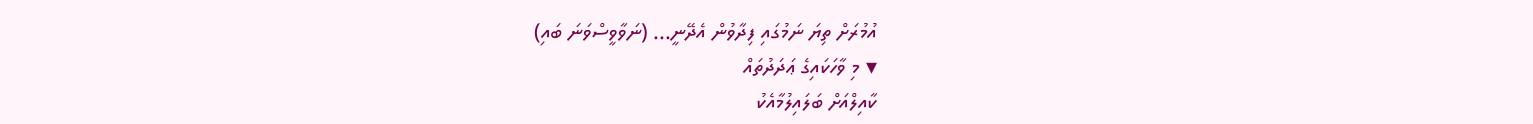އުމުރަށް ތިޔަ ނަމުގައި ފިދާވުން އެދޭނީ... (ނަވާވީސްވަނަ ބައި)
▾ މި ވާހަކައިގެ ޢަދަދުތައް
ކާއިލްއަށް ބަލައިލުމާއެކު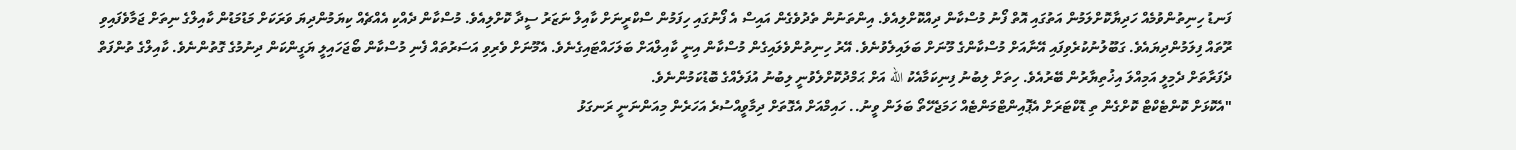ފަނޑު ހިނިތުންވުމެއް ހަދިޔާކޮށްލަމުން އަތުގައި އޮތް ފޯނު މުސްކާން ދިއްކޮށްލިއެވެ. އިންތަނުން ތެދުވެގެން އައިސް އެ ފޯނުގައި ހިފަމުން ސްކްރީނަށް ކާއިލް ނަޒަރު ސީދާ ކޮށްލިއެވެ. މުސްކާން ދެއްކި އެއްޗެއް ކިޔަމުންދިޔަ ވަރަކަށް މަޑުމަޑުން ކާއިލްގެ ނިތަށް ޖަމާވެފައިވި ރޫތައް ފިލަމުންދިޔައެވެ. ގަބޫލުނުކުރެވިފައި އޭނާއަށް މުސްކާންގެ މޫނަށް ބަލައިލެވުނެވެ. އޭރު ހިނިތުންވެލައިގެން މުސްކާން އިނީ ކާއިލްއަށް ބަލަހައްޓައިގެނެވެ. އެމޫނަށް ވެރިވި އަސަރުތައް ފެނި މުސްކާން ބޯޖަހައިލީ ޔަގީންކަން ދިނުމުގެ ގޮތުންނެވެ. ކާއިލްގެ ތުންފަތް ދެފަރާތަށް ދެމިލީ އަމިއްލަ އިޚުތިޔާރުން ބޭރުއެވެ. ހިތަށް ލިބުނު ފިނިކަމާއެކު الله އަށް ޙަމްދުކޮށްލެވުނީ ލިބުނު އުފަލެއްގެ ބޮޑުކަމުންނެވެ.
"އެކޮޅަށް ކޮންޓެކްޓް ކޮށްގެން ތި ޑޮކްޓަރަށް އެޕޮއިންޓްމަންޓެއް ހަމަޖެހޭތޯ ބަލަން ވީނު.. ހައިމްއަށް އެގޮތަށް ދިމާވީއްސުރެ އަހަރެން މިއަންނަނީ ރަނގަޅު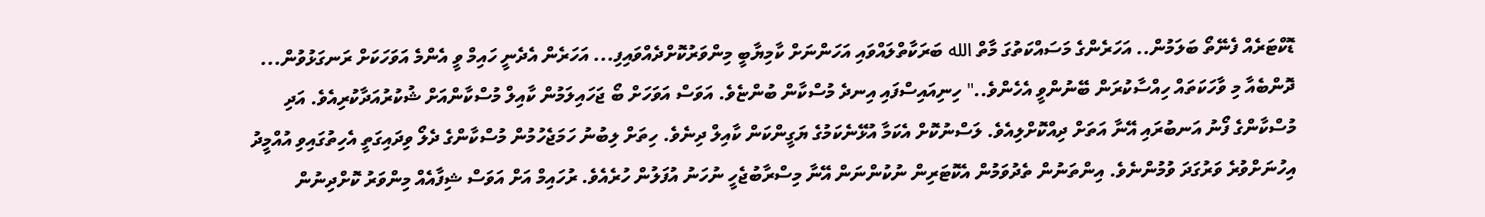ޑޮކްޓަރެއް ފެނޭތޯ ބަލަމުން.. އަހަރެންގެ މަސައްކަތުގަ މާތް الله ބަރަކާތްލައްވައި އަހަންނަށް ކާމިޔާބީ މިންވަރުކޮށްދެއްވައިފި... އަހަރެން އެދެނީ ހައިމް ވީ އެންމެ އަވަހަކަށް ރަނގަޅުވުން... ދޮންބެއާ މި ވާހަކަތައް ހިއްސާކުރަން ބޭނުންވީ އެހެންވެ.." ހިނިއައިސްފައި އިނދެ މުސްކާން ބުންޏެވެ. އަވަސް އަވަހަށް ބޯ ޖަހައިލަމުން ކާއިލް މުސްކާންއަށް ޝުކުރުއަދާކުރިއެވެ. އަދި މުސްކާންގެ ފޯނު އަނބުރައި އޭނާ އަތަށް ދިއްކޮށްލިއެވެ. ލަސްނުކޮށް އެކަމާ އުޅޭނެކަމުގެ ޔަގީންކަން ކާއިލް ދިނެވެ. ހިތަށް ލިބުނު ހަމަޖެހުމުން މުސްކާންގެ ދެލޯ ވިދައިގަތީ އެހިތުގައިވި އުއްމީދު އިހުނަށްވުރެ ވަރުގަދަ ވުމުންނެވެ. އިންތަނުން ތެދުވަމުން އެކޮޓަރިން ނުކުންނަން އޭނާ މިސްރާބުޖެހީ ނުހަނު އުފަލުން ހުރެއެވެ. ރުހައިމް އަށް އަވަސް ޝިފާއެއް މިންވަރު ކޮށްދިނުން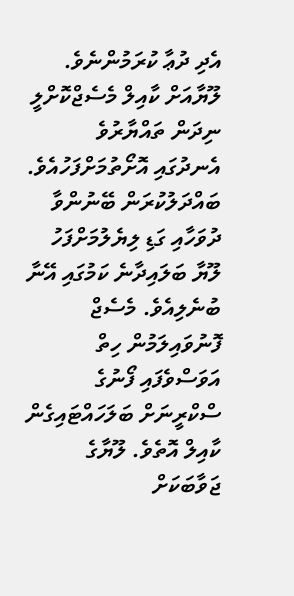އެދި ދުޢާ ކުރަމުންނެވެ.
ލޫޔާއަށް ކާއިލް މެސެޖްކޮށްލީ ނިދަން ތައްޔާރުވެ އެނދުގައި އޮށޯތުމަށްފަހުއެވެ. ބައްދަލުކުރަން ބޭނުންވާ ދުވަހާއި ގަޑި ލިޔެލުމަށްފަހު ލޫޔާ ބަލައިދާނެ ކަމުގައި އޭނާ ބުނެލިއެވެ. މެސެޖް ފޮނުވައިލަމުން ހިތް އަވަސްވެފައި ފޯނުގެ ސްކްރީނަށް ބަލަހައްޓައިގެން ކާއިލް އޮތެވެ. ލޫޔާގެ ޖަވާބަކަށް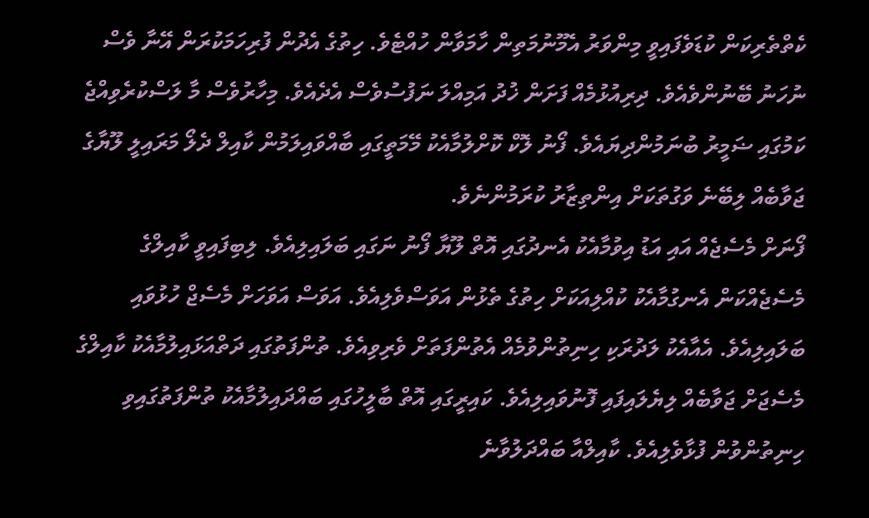ކެތްތެރިކަން ކުޑަވެފައިވީ މިންވަރު އެމޫނުމަތިން ހާމަވާން ހުއްޓެވެ. ހިތުގެ އެދުން ފުރިހަމަކުރަން އޭނާ ވެސް ނުހަނު ބޭނުންވެއެވެ. ދިރިއުޅުމެއް ފަށަން ޚުދު އަމިއްލަ ނަފުސުވެސް އެދެއެވެ. މިހާރުވެސް މާ ލަސްކުރެވިއްޖެ ކަމުގައި ޟަމީރު ބުނަމުންދިޔައެވެ. ފޯނު ލޮކް ކޮށްލުމާއެކު މޭމަތީގައި ބާއްވައިލަމުން ކާއިލް ދެލޯ މަރައިލީ ލޫޔާގެ ޖަވާބެއް ލިބޭނެ ވަގުތަކަށް އިންތިޒާރު ކުރަމުންނެވެ.
ފޯނަށް މެސެޖެއް އައި އަޑު އިވުމާއެކު އެނދުގައި އޮތް ލޫޔާ ފޯނު ނަގައި ބަލައިލިއެވެ. ލިބިފައިވީ ކާއިލްގެ މެސެޖެއްކަން އެނގުމާއެކު ކުއްލިއަކަށް ހިތުގެ ތެޅުން އަވަސްވެލިއެވެ. އަވަސް އަވަހަށް މެސެޖް ހުޅުވައި ބަލައިލިއެވެ. އެއާއެކު ލަދުރަކި ހިނިތުންވުމެއް އެތުންފަތަށް ވެރިވިއެވެ. ތުންފަތުގައި ދަތްއަޅައިލުމާއެކު ކާއިލްގެ މެސެޖަށް ޖަވާބެއް ލިޔެލައިފައި ފޮނުވައިލިއެވެ. ކައިރީގައި އޮތް ބާލީހުގައި ބައްދައިލުމާއެކު ތުންފަތުގައިވި ހިނިތުންވުން ފުޅާވެލިއެވެ. ކާއިލްއާ ބައްދަލުވާނެ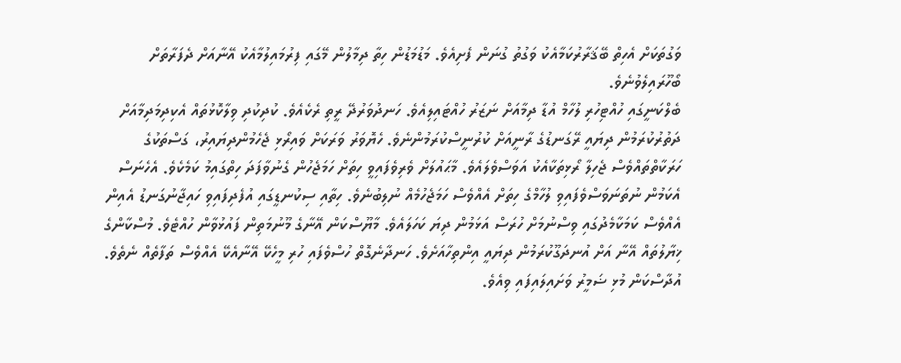ވަގުތަކަށް އެހިތް ބޭޤަރާރުކަމާއެކު ވަގުތު ގުނަން ފެށިއެވެ. މަޑުމަޑުން ހިތާ ދިމާލުން މޭގައި ފިރުމައިލުމާއެކު އޭނާއަށް ދެފަރާތަށް ބޯހޫރައިލެވުނެވެ.
ބެލްކަނީގައި ހުއްޓިހުރި ލުހާމް އުޑާ ދިމާއަށް ނަޒަރު ހުއްޓައިލިއެވެ. ހަނދުވަރުދޭ ރީތި ރެކެއެވެ. ކުދިކުދި ވިލާކޮޅުތައް އެކިދިމަދިމާއަށް ދަތުރުކުރަމުން ދިޔައީ ރޭގަނޑުގެ ރާނީއަށް ކުރުނީސްކުރަމުންނެވެ. ހެޔޮވަރު ވަރަކަށް ވައިރޯޅި ޖެހެމުންދިޔައިރު، ގަސްތަކުގެ ހަރަކާތްތައްވެސް ޖެހިލާ ރޯޅިތަކާއެކު އަވަސްވެލައެވެ. މާޙައުލަށް ވެރިވެފައިވީ ހިތަށް ހަމަޖެހުން ގެނުވާފަދަ ހިތްގައިމު ކަމެކެވެ. އެހެނަސް އެކަމުން ނުތަނަވަސްވެފައިވި ލުހާމްގެ ހިތަށް އެއްވެސް ހަމަޖެހުމެއް ނުލިބުނެވެ. ހިތާއި ސިކުނޑީގައި އުފެދިފައިވި ހައިޖާނުގަނޑު އެއިން އެއްވެސް ކަމަކާމެދުގައި ވިސްނުމަށް ހުރަސް އަޅަމުން ދިޔަ ކަހަލައެވެ. މާޔޫސްކަން އޭނާގެ މޫނުމަތިން ފައުޅުވާން ހުއްޓެވެ. މުސްކާންގެ ޚިޔާލުތައް އޭނާ އަށް އުނދަގޫކުރަމުން ދިޔައީ އިންތިހާއަށެވެ. ހަނދާނެގޮތް ހުސްވެފައި ހުރި މީހެކޭ އޭނާއެކޭ އެއްވެސް ތަފާތެއް ނެތެވެ. އުދާސްކަން މުޅި ޟަމީރު ވަށައިލައިފައި ވިއެވެ.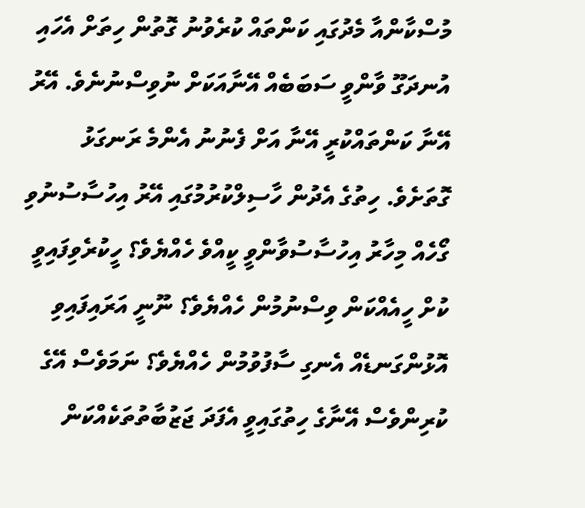މުސްކާންއާ މެދުގައި ކަންތައް ކުރެވުނު ގޮތުން ހިތަށް އެހައި އުނދަގޫ ވާންވީ ސަބަބެއް އޭނާއަކަށް ނުވިސްނުނެވެ. އޭރު އޭނާ ކަންތައްކުރީ އޭނާ އަށް ފެނުނު އެންމެ ރަނގަޅު ގޮތަށެވެ. ހިތުގެ އެދުން ހާސިލްކުރުމުގައި އޭރު އިހުސާސުނުވި ގޯހެއް މިހާރު އިހުސާސުވާންވީ ކީއްވެ ހެއްޔެވެ؟ ހީކުރެވިފައިވީ ކުށް ހީއެއްކަން ވިސްނުމުން ހެއްޔެވެ؟ ނޫނީ އަރައިފައިވި އޮޅުންގަނޑެއް އެނގި ސާފުވުމުން ހެއްޔެވެ؟ ނަމަވެސް އޭގެ ކުރިންވެސް އޭނާގެ ހިތުގައިވީ އެފަދަ ޖަޒުބާތުތަކެއްކަން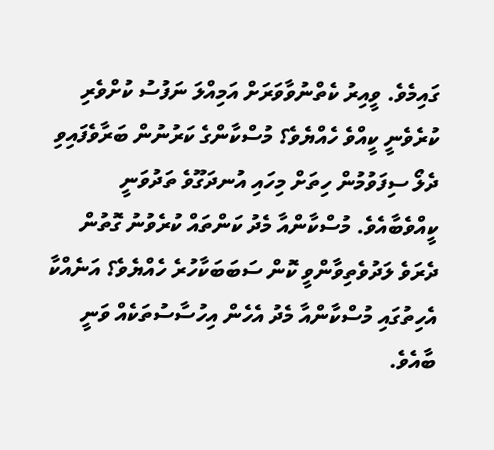ގައިމެވެ. ވީއިރު ކެތްނުވާވަރަށް އަމިއްލަ ނަފުސު ކުށްވެރި ކުރެވެނީ ކީއްވެ ހެއްޔެވެ؟ މުސްކާންގެ ކަރުނުން ބަރާވެފައިވި ދެލޯ ސިފަވުމުން ހިތަށް މިހައި އުނދަގޫވެ ތަދުވަނީ ކީއްވެބާއެވެ. މުސްކާންއާ މެދު ކަންތައް ކުރެވުނު ގޮތުން ދެރަވެ ލަދުވެތިވާންވީ ކޮން ސަބަބަކާހުރެ ހެއްޔެވެ؟ އަނެއްކާ އެހިތުގައި މުސްކާންއާ މެދު އެހެން އިހުސާސުތަކެއް ވަނީ ބާއެވެ.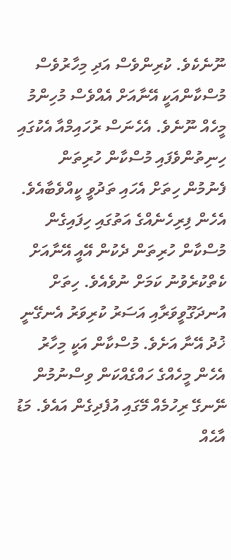ނޫނެކެވެ. ކުރިންވެސް އަދި މިހާރުވެސް މުސްކާންއަކީ އޭނާއަށް އެއްވެސް މުހިންމު މީހެއް ނޫނެވެ. އެހެނަސް ރުހައިމްއާ އެކުގައި ހިނިތުންވެފައި މުސްކާން ހުރިތަން ފެނުމުން ހިތަށް އެހައި ތަދުވީ ކީއްވެބާއެވެ. އެހެން ފިރިހެނެއްގެ އަތުގައި ހިފައިގެން މުސްކާން ހުރިތަން ދެކުން އޭއީ އޭނާއަށް ކެތްކުރެވުނު ކަމަށް ނުވެއެވެ. ހިތަށް އުނދަގޫވީވަރާއި އަސަރު ކުރިވަރު އެނގޭނީ ޚުދު އޭނާ އަށެވެ. މުސްކާން އަކީ މިހާރު އެހެން މީހެއްގެ ހައްގެއްކަން ވިސްނުމުން ނޭނގޭ ރިހުމެއް މޭގައި އުފެދިގެން އައެވެ. މަޑު އާޙެއް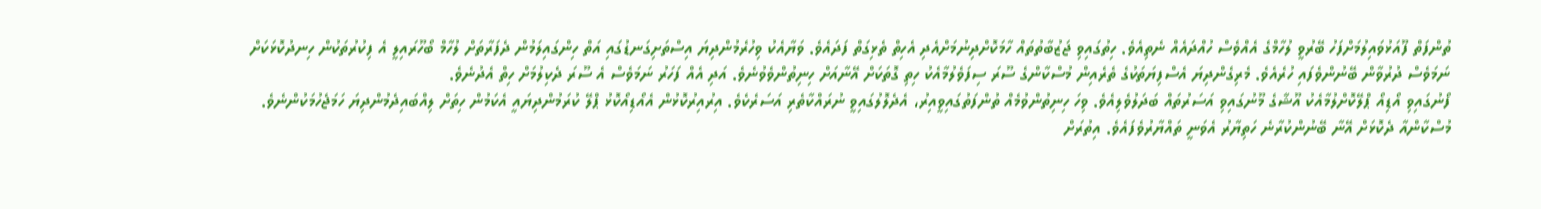ތުންފަތް ފޫއަޅުވައިލުމަށްފަހު ބޭރުވީ ލުހާމްގެ އެއްވެސް ހުއްދައެއް ނެތިއެވެ. ހިތުގައިވި ޖަޒުބާތުތައް ހާމަކޮށްދިނުމަށްއެދި އެހިތް ތެޅިގަތް ފަދައެވެ. ވަޔާއެކު ވިހުރެމުންދިޔަ އިސްތަށިގަނޑުގައި އަތް ހިންގައިލަމުން ދެފަރާތަށް ލުހާމް ބޯހޫރައިލީ އެ ފިކުރުތަކުން ހިނދުކޮޅަކަށް ނަމަވެސް ދުރުވާން ބޭނުންވެފައި ހުރެއެވެ. މެރިގެންދިޔަ އެސްފިޔަތަކުގެ ތެރެއިން މުސްކާންގެ ސޫރަ ސިފަވެލުމާއެކު ހިތި ގޮތަކަށް އޭނާއަށް ހިނިތުންވެވުނެވެ. އަދި އެއް ފަހަރު ނަމަވެސް އެ ސޫރަ ދެކިލުމަށް ހިތް އެދުނެވެ.
ފޯނުގައިވި އޯޑިއޯ ޕްލޭކޮށްލުމާއެކު އޫޝާގެ މޫނުގައިވި އަސަރުތައް ބަދަލުވެލިއެވެ. ވިހަ ހިނިތުންވުމެއް ތުންފަތުގައިވީއިރު، އެދެލޮލުގައިވީ ނުރައްކާތެރި އަސަރެކެވެ. އިރުއިރުކޮޅުން އެއޯޑިއޯކޮޅު ޕްލޭ ކުރަމުންދިޔައީ އެކަމުން ހިތަށް ލިއްބައިދެމުންދިޔަ ހަމަޖެހުމަކުންނެވެ. މުސްކާންއާ ދެކޮޅަށް އޭނާ ބޭނުންކުރާނެ ހަތިޔާރު އެވަނީ ތައްޔާރުވެފައެވެ. އިތުރަށް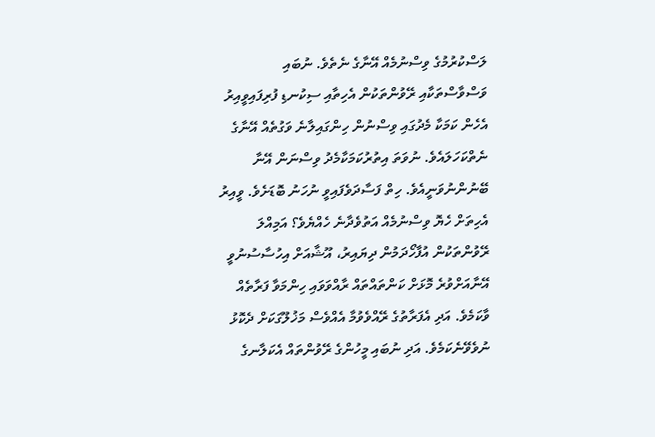ލަސްކުރުމުގެ ވިސްނުމެއް އޭނާގެ ނެތެވެ. ނުބައި ވަސްވާސްތަކާއި ރޭވުންތަކުން އެހިތާއި ސިކުނޑި ފުރިފައިވީއިރު އެހެން ކަމަކާ މެދުގައި ވިސްނުން ހިންގައިލާނެ ވަގުތެއް އޭނާގެ ނެތްކަހަލައެވެ. ނުވަތަ އިތުރުކަމަކާމެދު ވިސްނަން އޭނާ ބޭނުންނުވަނީއެވެ. ހިތް ފަސާދަވެފައިވީ ނުހަނު ބޮޑަށެވެ. ވީއިރު އެހިތަށް ހެޔޮ ވިސްނުމެއް އަތުވެދާނެ ހެއްޔެވެ؟ އަމިއްލަ ރޭވުންތަކުން އުފާހޯދަމުން ދިޔައިރު، އޫޝާއަށް އިހުސާސުނުވީ އޭނާއަށްވުރެ މޮޅަށް ކަންތައްތައް ރާއްވަވައި ހިންމަވާ ފަރާތެއް ވާކަމެވެ. އަދި އެފަރާތުގެ ރޭއްވެވުމާ އެއްވެސް މަޚުލޫގަކަށް ދެކޮޅު ނުވެވޭނެކަމެވެ. އަދި ނުބައި މީހުންގެ ރޭވުންތައް އެކަލާނގެ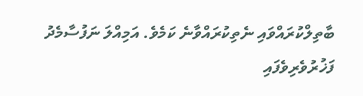ބާތިލްކުރައްވައި ނެތިކުރައްވާނެ ކަމެވެ. އަމިއްލަ ނަފުސާމެދު ފަޚުރުވެރިވެފައި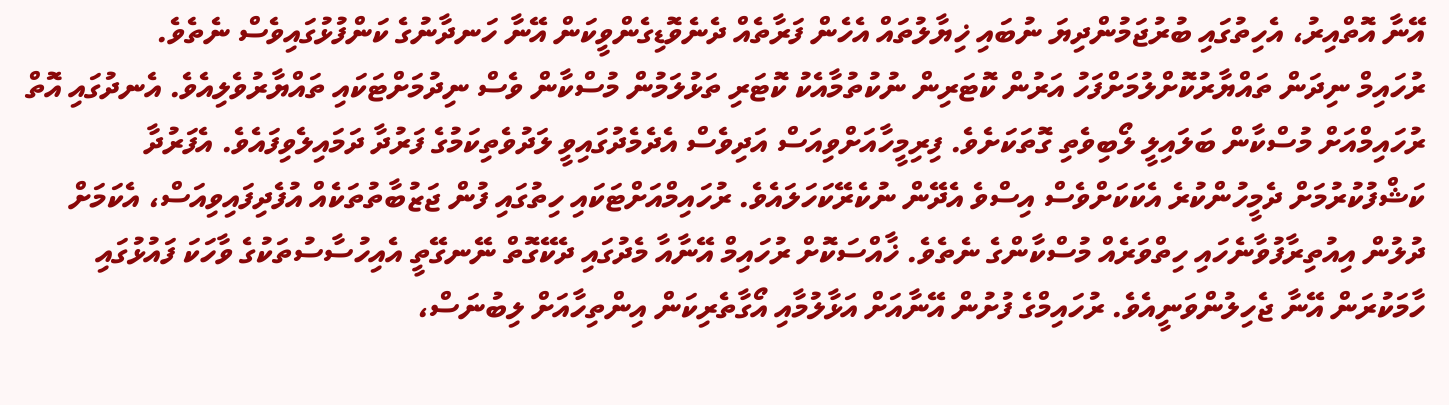އޭނާ އޮތްއިރު، އެހިތުގައި ބުރުޖަމުންދިޔަ ނުބައި ޚިޔާލުތައް އެހެން ފަރާތެއް ދެނެވޮޑިގެންވީކަން އޭނާ ހަނދާނުގެ ކަންފުޅުގައިވެސް ނެތެވެ.
ރުހައިމް ނިދަން ތައްޔާރުކޮށްލުމަށްފަހު އަރުން ކޮޓަރިން ނުކުތުމާއެކު ކޮޓަރި ތަޅުލަމުން މުސްކާން ވެސް ނިދުމަށްޓަކައި ތައްޔާރުވެލިއެވެ. އެނދުގައި އޮތް ރުހައިމްއަށް މުސްކާން ބަލައިލީ ލޯބިވެތި ގޮތަކަށެވެ. ފިރިމީހާއަށްވިއަސް އަދިވެސް އެދެމެދުގައިވީ ލަދުވެތިކަމުގެ ފަރުދާ ދަމައިލެވިފައެވެ. އެފަރުދާ ކަޝްފުކުރުމަށް ދެމީހުންކުރެ އެކަކަށްވެސް އިސްވެ އެދޭން ނުކެރޭކަހަލައެވެ. ރުހައިމްއަށްޓަކައި ހިތުގައި ފުން ޖަޒުބާތުތަކެއް އުފެދިފައިވިއަސް، އެކަމަށް ދުލުން އިއުތިރާފުވާނެހައި ހިތްވަރެއް މުސްކާންގެ ނެތެވެ. ޚާއްސަކޮށް ރުހައިމް އޭނާއާ މެދުގައި ދެކޭގޮތް ނޭނގޭތީ އެއިހުސާސުތަކުގެ ވާހަކަ ފައުޅުގައި ހާމަކުރަން އޭނާ ޖެހިލުންވަނީއެވެ. ރުހައިމްގެ ފުށުން އޭނާއަށް އަޅާލުމާއި އޯގާތެރިކަން އިންތިހާއަށް ލިބުނަސް،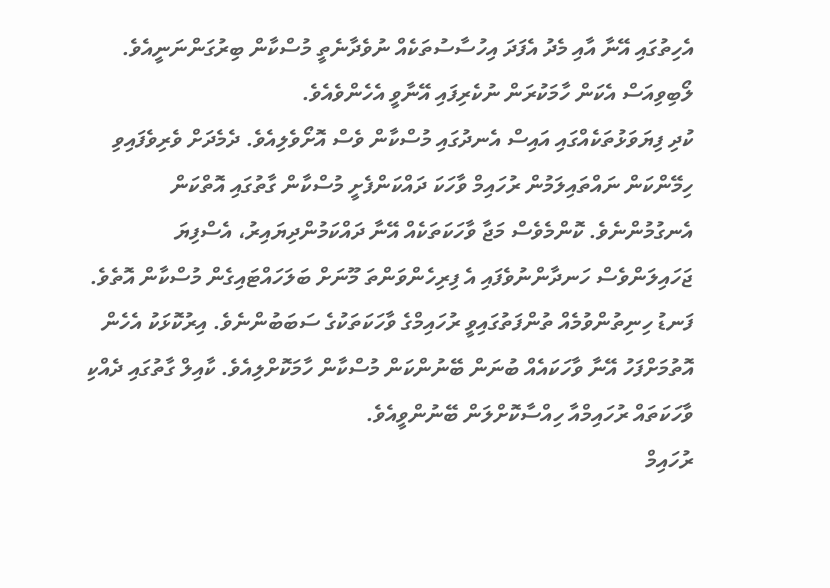އެހިތުގައި އޭނާ އާއި މެދު އެފަދަ އިހުސާސުތަކެއް ނުވެދާނެތީ މުސްކާން ބިރުގަންނަނީއެވެ. ލޯބިވިއަސް އެކަން ހާމަކުރަން ނުކެރިފައި އޭނާވީ އެހެންވެއެވެ.
ކުދި ފިޔަވަޅުތަކެއްގައި އައިސް އެނދުގައި މުސްކާން ވެސް އޮށޯވެލިއެވެ. ދެމެދަށް ވެރިވެފައިވި ހިމޭންކަން ނައްތައިލަމުން ރުހައިމް ވާހަކަ ދައްކަންފެށީ މުސްކާން ގާތުގައި އޮތްކަން އެނގުމުންނެވެ. ކޮންމެވެސް މަޖާ ވާހަކަތަކެއް އޭނާ ދައްކަމުންދިޔައިރު، އެސްފިޔަ ޖަހައިލަންވެސް ހަނދާންނުވެފައި އެ ފިރިހެންވަންތަ މޫނަށް ބަލަހައްޓައިގެން މުސްކާން އޮތެވެ. ފަނޑު ހިނިތުންވުމެއް ތުންފަތުގައިވީ ރުހައިމްގެ ވާހަކަތަކުގެ ސަބަބުންނެވެ. އިރުކޮޅަކު އެހެން އޮތުމަށްފަހު އޭނާ ވާހަކައެއް ބުނަން ބޭނުންކަން މުސްކާން ހާމަކޮށްލިއެވެ. ކާއިލް ގާތުގައި ދެއްކި ވާހަކަތައް ރުހައިމްއާ ހިއްސާކޮށްލަން ބޭނުންވީއެވެ.
ރުހައިމް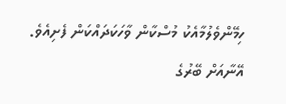ހިމޭންވެލުމާއެކު މުސްކާން ވާހަކަދައްކަން ފެށިއެވެ. އޭނާއަށް ބޭރުގެ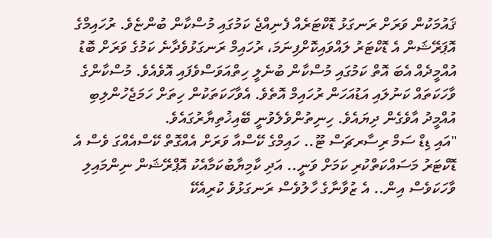ޤައުމަކުން ވަރަށް ރަނގަޅު ޑޮކްޓަރެއް ފެނިއްޖެ ކަމުގައި މުސްކާން ބުންޏެވެ. ރުހައިމްގެ އޮޕަރޭޝަން އެ ޑޮކްޓަރު ލައްވައިކޮށްފިނަމަ، ރުހައިމް ރަނގަޅުވެދާނެ ކަމުގެ ވަރަށް ބޮޑު އުއްމީދެއް އެބަ އޮތް ކަމުގައި މުސްކާން ބުނެލީ ހިތްއަވަސްވެފައި އޮވެއެވެ. މުސްކާންގެ ވާހަކަތައް ކަނުލައި އަޑުއަހަން ރުހައިމް އޮތެވެ. އެވާހަކަތަކުން ހިތަށް ހަމަޖެހުންލިބި އުއްމީދު އާވެގެން ދިޔައެވެ. ހިނިތުންވެލެވުނީ ބޭއިޚުތިޔާރުގައެވެ.
"އައި ޑިޑް ސަމް ރިސާރޗަސް ޓޫ.. ހައިމްގެ ކޭސްއާ ވަރަށް އެއްގޮތް ކޭސްއެއްގަ ވެސް އެ ޑޮކްޓަރު މަސައްކަތްކުރި ކަމަށް ވަނީ.. އަދި ކާމިޔާބުކަމާއެކު އޮޕްރޭޝަން ނިންމައިލި ވާހަކަވެސް އިން.. އެ ޒުވާނާގެ ހާލުވެސް ރަނގަޅުވެ ކުރިއެކޭ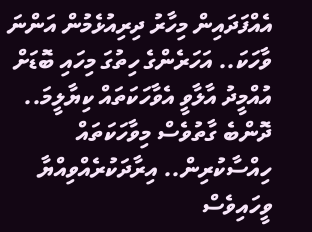އެއްފަދައިން މިހާރު ދިރިއުޅެމުން އަންނަ ވާހަކަ.. އަހަރެންގެ ހިތުގަ މިހައި ބޮޑަށް އުއްމީދު އާލާވީ އެވާހަކަތައް ކިޔާލީމަ.. ދޮންބެ ގާތުވެސް މިވާހަކަތައް ހިއްސާކުރިން.. އިރާދަކުރެއްވިއްޔާ ވީހައިވެސް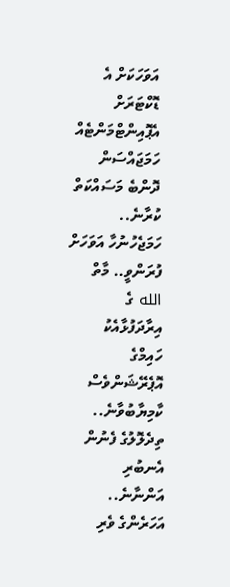އަވަހަކަށް އެ ޑޮކްޓަރަށް އެޕޮއިންޓްމަންޓެއް ހަމަޖައްސަން ދޮންބެ މަސައްކަތް ކުރާނެ.. ހަމަޖެހުނުހާ އަވަހަށް ފުރަންވީ.. މާތް الله ގެ އިރާދަފުޅާއެކު ހައިމްގެ އޮޕެރޭޝަންވެސް ކާމިޔާބުވާނެ.. ތިދެލޮލުގެ ފެނުން އެނބުރި އަންނާނެ.. އަހަރެންގެ ވެރި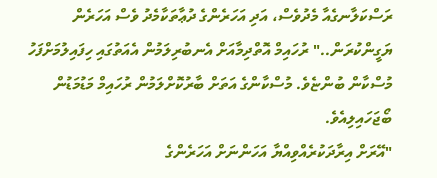ރަސްކަލާނގެއާ މެދުވެސް، އަދި އަހަރެންގެ ދުޢާތަކާމެދު ވެސް އަހަރެން ޔަގީންކުރަން.." ރުހައިމް އޮތްދިމާއަށް އެނބުރިލަމުން އެއަތުގައި ހިފައިލުމަށްފަހު މުސްކާން ބުންޏެވެ. މުސްކާންގެ އަތަށް ބާރުކޮށްލަމުން ރުހައިމް މަޑުމަޑުން ބޯޖަހައިލިއެވެ.
"އޭރަށް އިރާދަކުރެއްވިއްޔާ އަހަންނަށް އަހަރެންގެ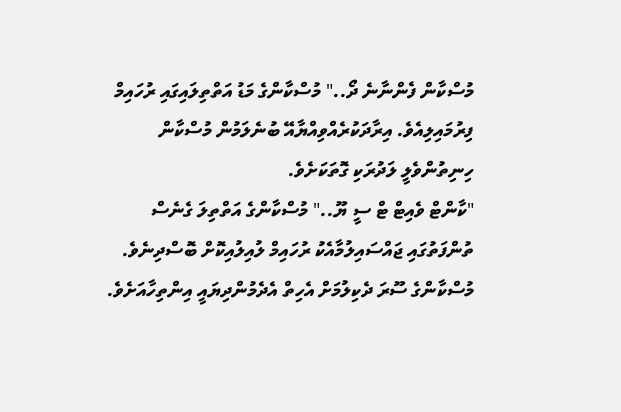މުސްކާން ފެންނާނެ ދޯ.." މުސްކާންގެ މަޑު އަތްތިލައިގައި ރުހައިމް ފިރުމައިލިއެވެ. އިރާދަކުރެއްވިއްޔާއޭ ބުނެލަމުން މުސްކާން ހިނިތުންވެލީ ލަދުރަކި ގޮތަކަށެވެ.
"ކާންޓް ވެއިޓް ޓް ސީ ޔޫ.." މުސްކާންގެ އަތްތިލަ ގެނެސް ތުންފަތުގައި ޖައްސައިލުމާއެކު ރުހައިމް ލުއިލުއިކޮށް ބޮސްދިނެވެ. މުސްކާންގެ ސޫރަ ދެކިލުމަށް އެހިތް އެދެމުންދިޔައީ އިންތިހާއަށެވެ.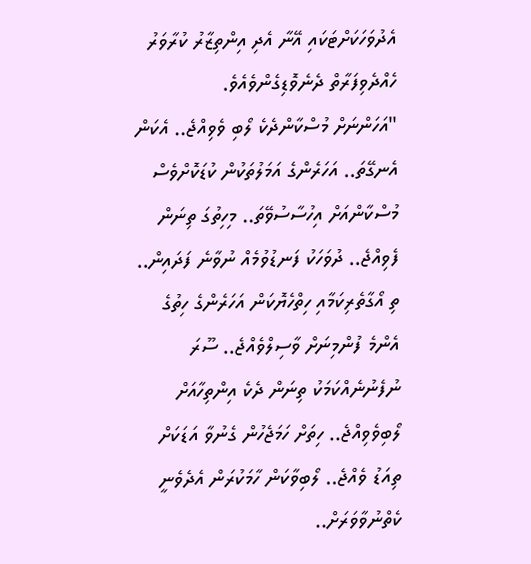އެދުވަހަކަށްޓަކައި އޭނާ އެދި އިންތިޒާރު ކުރާވަރު ހެއްދެވިފަރާތް ދެނެވޮޑިގެންވެއެވެ.
"އަހަންނަށް މުސްކާންދެކެ ލޯބި ވެވިއްޖެ.. އެކަން އެނގޭތަ.. އަހަރެންގެ އަމަލުތަކުން ކުޑަކޮށްވެސް މުސްކާންއަށް އިހުސާސުވޭތަ.. މިހިތުގަ ތިނަން ފެވިއްޖެ.. ދުވަހަކު ފަނޑުވުމެއް ނުވާނެ ފަދައިން.. ތި އޯގާތެރިކަމާއި ހިތްހެޔޮކަން އަހަރެންގެ ހިތުގެ އެންމެ ފުންމިނަށް ވާސިލްވެއްޖެ.. ސޫރަ ނުފެނުނެއްކަމަކު ތިނަން ދެކެ އިންތިހާއަށް ލޯބިވެވިއްޖެ.. ހިތަށް ހަމަޖެހުން ގެނުވާ އަޑަކަށް ތިއަޑު ވެއްޖެ.. ލޯބިވާކަން ހާމަކުރަން އެދެވެނީ ކެތްނުވާވަރަށް..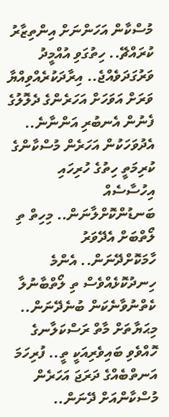މުސްކާން އަހަންނަށް އިންތިޒާރު ކުރައްޗޭ.. ހިތުގަވި އުއްމީދު ވަރުގަދަވެއްޖެ.. އިރާދަކުރެއްވިއްޔާ ވަރަށް އަވަހަށް އަހަރެންގެ ދެލޮލުގެ ފެނުން އެނބުރި އަންނާނެ.. އެދުވަހަކުން އަހަރެން މުސްކާންގެ ކުރިމަތީ ހިތުގެ ހުރިހައި އިހުސާސެއް ބަނޑުންކޮށްލާނަން.. މިހިތް ތި ލޯތްބަށް އެދޭވަރު ހާމަކޮށްދޭނަން.. އެންމެ ހިނދުކޮޅެއްވެސް ތި ލޯތްބާނުލާ ކެތްނުވާނެކަން ބުނެދޭނަން.. މިޙަޔާތަށް މާތް ރަސްކަލާނގެ ހޮއްވެވި ބައިވެރިއަކީ ތީ.. ފުރިހަމަ އަނތްބެއްގެ ދަރަޖަ އަހަރެން މުސްކާންއަށް ދޭނަން..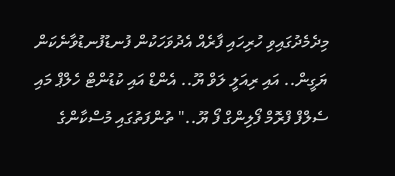މިދެމެދުގައިވި ހުރިހައި ފާރެއް އެދުވަހަކުން ފުނޑުފުނޑުވާނެކަން ޔަގީން.. އައި ރިއަލީ ލަވް ޔޫ.. އެންޑް އައި ކުޑުންޓް ހެލްޕް މައި ސެލްފް ފްރޮމް ފޯލިންގް ފޯ ޔޫ.." ތުންފަތުގައި މުސްކާންގެ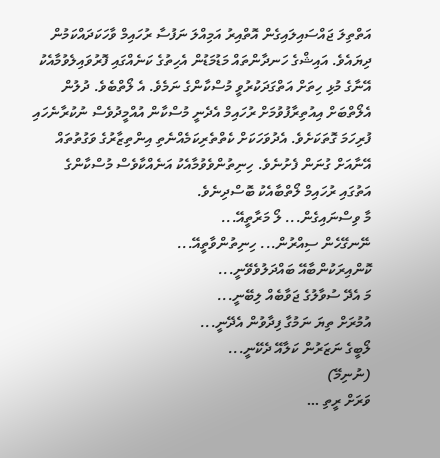އަތްތިލަ ޖައްސައިލައިގެން އޮތްއިރު އަމިއްލަ ނަފުސާ ރުހައިމް ވާހަކަދައްކަމުން ދިޔައެވެ. އައިޝްގެ ހަނދާންތައް މަޑުމަޑުން އެހިތުގެ ކަނެއްގައި ފޮރުވައިލެވުމާއެކު އޭނާގެ މުޅި ހިތަށް އަތްގަދަކުރުވީ މުސްކާންގެ ނަމެވެ. އެ ލޯތްބެވެ. ދުލުން އެލޯތްބަށް އިއުތިރާފުވުމަށް ރުހައިމް އެދެނީ މުސްކާން އުއްމީދުވެސް ނުކުރާނެހައި ފުރިހަމަ ގޮތަކަށެވެ. އެދުވަހަކަށް ކެތްތެރިކަމެއްނެތި އިންތިޒާރުގެ ވަގުތުތައް އޭނާއަށް ގުނަން ފެށުނެވެ. ހިނިތުންވެވުމާއެކު އަނެއްކާވެސް މުސްކާންގެ އަތުގައި ރުހައިމް ލޯތްބާއެކު ބޮސްދިނެވެ.
މާ ވިސްނައިގެން... ލޯ މަރާތީއޭ...
ނޭނގޭހެން ސިއްރުން... ހިނިތުންވާތީއޭ...
ކޮންއިރަކުންބާއޭ ބައްދަލުވެވޭނީ...
މަ އެދޭ ސުވާލުގެ ޖަވާބެއް ލިބޭނީ...
އުމުރަށް ތިޔަ ނަމުގާ ފިދާވުން އެދޭނީ...
ލޯބީގެ ނަޒަރުން ކަލާއޭ ދެކޭނީ...
(ނުނިމޭ)
ވަރަށް ރީތި …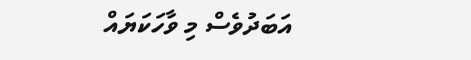އަބަދުވެސް މި ވާހަކަޔައް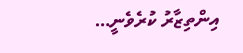އިންތިޒާރު ކުރެވެނީ…